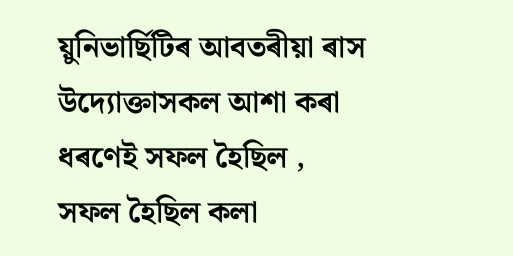য়ুনিভাৰ্ছিটিৰ আবতৰীয়া ৰাস উদ্যোক্তাসকল আশা কৰা ধৰণেই সফল হৈছিল , সফল হৈছিল কলা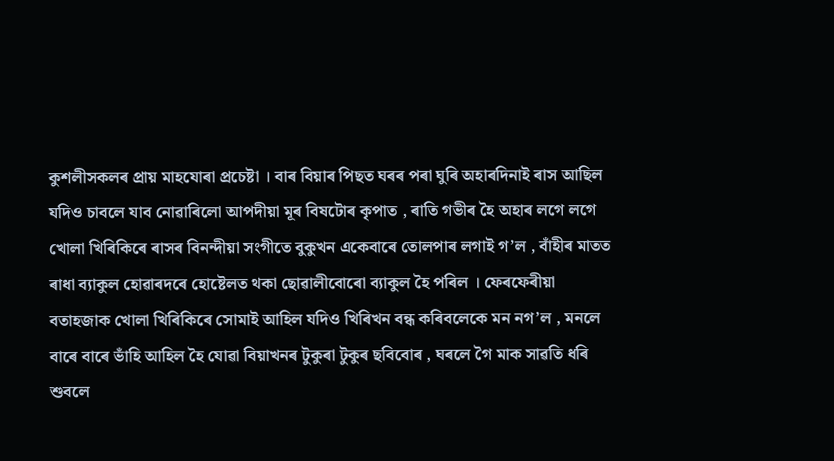কুশলীসকলৰ প্ৰায় মাহযোৰা প্ৰচেষ্টা । বাৰ বিয়াৰ পিছত ঘৰৰ পৰা ঘুৰি অহাৰদিনাই ৰাস আছিল যদিও চাবলে যাব নোৱাৰিলো আপদীয়া মূৰ বিষটোৰ কৃপাত , ৰাতি গভীৰ হৈ অহাৰ লগে লগে খোলা খিৰিকিৰে ৰাসৰ বিনন্দীয়া সংগীতে বুকুখন একেবাৰে তোলপাৰ লগাই গ’ল , বাঁহীৰ মাতত ৰাধা ব্যাকুল হোৱাৰদৰে হোষ্টেলত থকা ছোৱালীবোৰো ব্যাকুল হৈ পৰিল । ফেৰফেৰীয়া বতাহজাক খোলা খিৰিকিৰে সোমাই আহিল যদিও খিৰিখন বন্ধ কৰিবলেকে মন নগ’ল , মনলে বাৰে বাৰে ভাঁহি আহিল হৈ যোৱা বিয়াখনৰ টুকুৰা টুকুৰ ছবিবোৰ , ঘৰলে গৈ মাক সাৱতি ধৰি শুবলে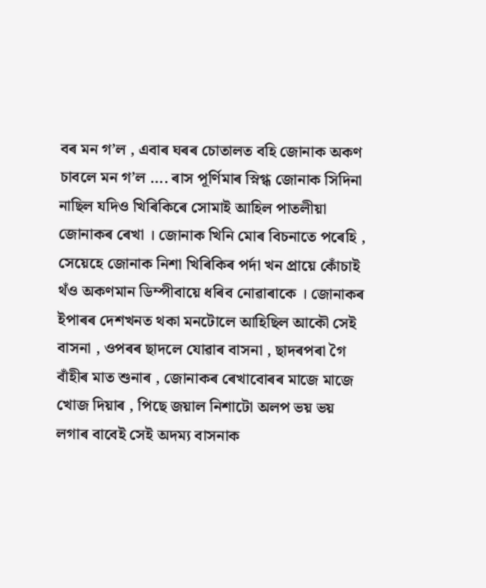বৰ মন গ’ল , এবাৰ ঘৰৰ চোতালত বহি জোনাক অকণ চাবলে মন গ’ল …. ৰাস পূৰ্ণিমাৰ স্নিগ্ধ জোনাক সিদিনা নাছিল যদিও খিৰিকিৰে সোমাই আহিল পাতলীয়া জোনাকৰ ৰেখা । জোনাক খিনি মোৰ বিচনাতে পৰেহি , সেয়েহে জোনাক নিশা খিৰিকিৰ পৰ্দা খন প্ৰায়ে কোঁচাই থঁও অকণমান ডিম্পীবায়ে ধৰিব নোৱাৰাকে । জোনাকৰ ইপাৰৰ দেশখনত থকা মনটোলে আহিছিল আকৌ সেই বাসনা , ওপৰৰ ছাদলে যোৱাৰ বাসনা , ছাদৰপৰা গৈ বাঁহীৰ মাত শুনাৰ , জোনাকৰ ৰেখাবোৰৰ মাজে মাজে খোজ দিয়াৰ , পিছে জয়াল নিশাটো অলপ ভয় ভয় লগাৰ বাবেই সেই অদম্য বাসনাক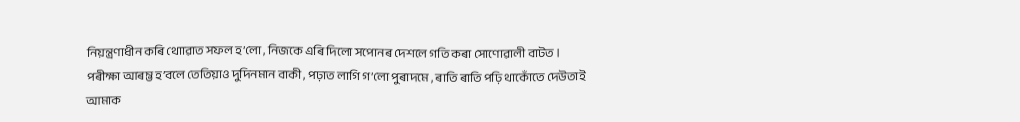নিয়ন্ত্ৰণাধীন কৰি থোাৱাত সফল হ’লো , নিজকে এৰি দিলো সপোনৰ দেশলে গতি কৰা সোণোৱালী বাটত ।
পৰীক্ষা আৰম্ভ হ’বলে তেতিয়াও দুদিনমান বাকী , পঢ়াত লাগি গ’লো পুৰাদমে , ৰাতি ৰাতি পঢ়ি থাকোঁতে দেউতাই আমাক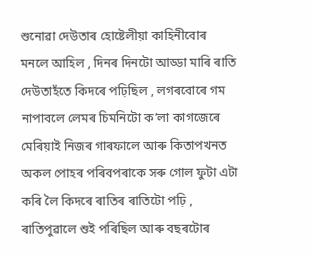শুনোৱা দেউতাৰ হোষ্টেলীয়া কাহিনীবোৰ মনলে আহিল , দিনৰ দিনটো আড্ডা মাৰি ৰাতি দেউতাহঁতে কিদৰে পঢ়িছিল , লগৰবোৰে গম নাপাবলে লেমৰ চিমনিটো ক’লা কাগজেৰে মেৰিয়াই নিজৰ গাৰফালে আৰু কিতাপখনত অকল পোহৰ পৰিবপৰাকে সৰু গোল ফুটা এটা কৰি লৈ কিদৰে ৰাতিৰ ৰাতিটো পঢ়ি , ৰাতিপুৱালে শুই পৰিছিল আৰু বছৰটোৰ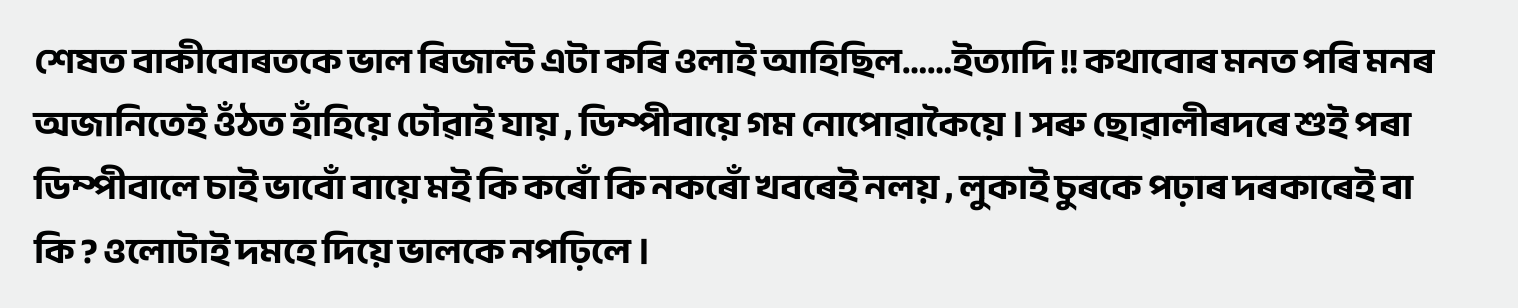শেষত বাকীবোৰতকে ভাল ৰিজাল্ট এটা কৰি ওলাই আহিছিল……ইত্যাদি !! কথাবোৰ মনত পৰি মনৰ অজানিতেই ওঁঠত হাঁহিয়ে ঢৌৱাই যায় , ডিম্পীবায়ে গম নোপোৱাকৈয়ে । সৰু ছোৱালীৰদৰে শুই পৰা ডিম্পীবালে চাই ভাবোঁ বায়ে মই কি কৰোঁ কি নকৰোঁ খবৰেই নলয় , লুকাই চুৰকে পঢ়াৰ দৰকাৰেই বা কি ? ওলোটাই দমহে দিয়ে ভালকে নপঢ়িলে ।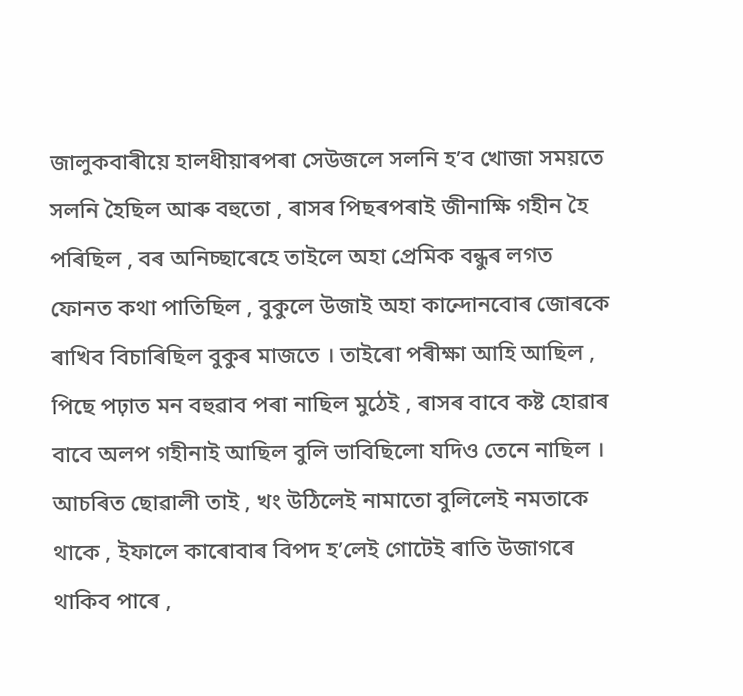জালুকবাৰীয়ে হালধীয়াৰপৰা সেউজলে সলনি হ’ব খোজা সময়তে সলনি হৈছিল আৰু বহুতো , ৰাসৰ পিছৰপৰাই জীনাক্ষি গহীন হৈ পৰিছিল , বৰ অনিচ্ছাৰেহে তাইলে অহা প্ৰেমিক বন্ধুৰ লগত ফোনত কথা পাতিছিল , বুকুলে উজাই অহা কান্দোনবোৰ জোৰকে ৰাখিব বিচাৰিছিল বুকুৰ মাজতে । তাইৰো পৰীক্ষা আহি আছিল , পিছে পঢ়াত মন বহুৱাব পৰা নাছিল মুঠেই , ৰাসৰ বাবে কষ্ট হোৱাৰ বাবে অলপ গহীনাই আছিল বুলি ভাবিছিলো যদিও তেনে নাছিল । আচৰিত ছোৱালী তাই , খং উঠিলেই নামাতো বুলিলেই নমতাকে থাকে , ইফালে কাৰোবাৰ বিপদ হ’লেই গোটেই ৰাতি উজাগৰে থাকিব পাৰে ,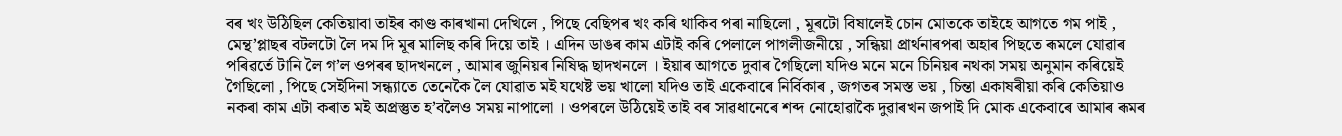বৰ খং উঠিছিল কেতিয়াবা তাইৰ কাণ্ড কাৰখানা দেখিলে , পিছে বেছিপৰ খং কৰি থাকিব পৰা নাছিলো , মূৰটো বিষালেই চোন মোতকে তাইহে আগতে গম পাই , মেন্থ’প্লাছৰ বটলটো লৈ দম দি মূৰ মালিছ কৰি দিয়ে তাই । এদিন ডাঙৰ কাম এটাই কৰি পেলালে পাগলীজনীয়ে , সন্ধিয়া প্ৰাৰ্থনাৰপৰা অহাৰ পিছতে ৰূমলে যোৱাৰ পৰিৱৰ্তে টানি লৈ গ’ল ওপৰৰ ছাদখনলে , আমাৰ জুনিয়ৰ নিষিদ্ধ ছাদখনলে । ইয়াৰ আগতে দুবাৰ গৈছিলো যদিও মনে মনে চিনিয়ৰ নথকা সময় অনুমান কৰিয়েই গৈছিলো , পিছে সেইদিনা সন্ধ্যাতে তেনেকৈ লৈ যোৱাত মই যথেষ্ট ভয় খালো যদিও তাই একেবাৰে নিৰ্বিকাৰ , জগতৰ সমস্ত ভয় , চিন্তা একাষৰীয়া কৰি কেতিয়াও নকৰা কাম এটা কৰাত মই অপ্ৰস্তুত হ’বলৈও সময় নাপালো । ওপৰলে উঠিয়েই তাই বৰ সাৱধানেৰে শব্দ নোহোৱাকৈ দুৱাৰখন জপাই দি মোক একেবাৰে আমাৰ ৰূমৰ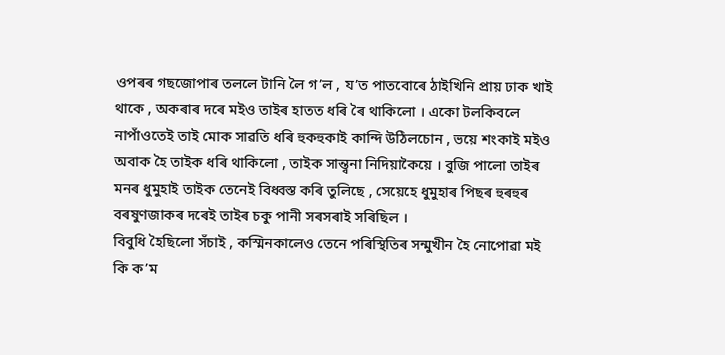ওপৰৰ গছজোপাৰ তললে টানি লৈ গ’ল , য’ত পাতবোৰে ঠাইখিনি প্ৰায় ঢাক খাই থাকে , অকৰাৰ দৰে মইও তাইৰ হাতত ধৰি ৰৈ থাকিলো । একো টলকিবলে নাপাঁওতেই তাই মোক সাৱতি ধৰি হুকহুকাই কান্দি উঠিলচোন , ভয়ে শংকাই মইও অবাক হৈ তাইক ধৰি থাকিলো , তাইক সান্ত্বনা নিদিয়াকৈয়ে । বুজি পালো তাইৰ মনৰ ধুমুহাই তাইক তেনেই বিধ্বস্ত কৰি তুলিছে , সেয়েহে ধুমুহাৰ পিছৰ হুৰহুৰ বৰষুণজাকৰ দৰেই তাইৰ চকু পানী সৰসৰাই সৰিছিল ।
বিবুধি হৈছিলো সঁচাই , কস্মিনকালেও তেনে পৰিস্থিতিৰ সন্মুখীন হৈ নোপোৱা মই কি ক’ম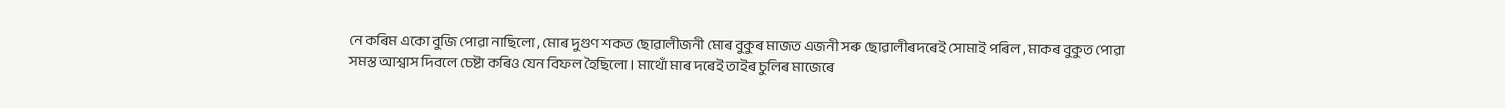নে কৰিম একো বুজি পোৱা নাছিলো , মোৰ দুগুণ শকত ছোৱালীজনী মোৰ বুকুৰ মাজত এজনী সৰু ছোৱালীৰদৰেই সোমাই পৰিল , মাকৰ বুকুত পোৱা সমস্ত আশ্বাস দিবলে চেষ্টা কৰিও যেন বিফল হৈছিলো । মাথোঁ মাৰ দৰেই তাইৰ চুলিৰ মাজেৰে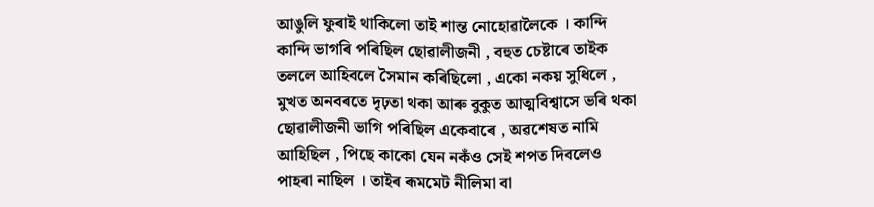আঙুলি ফুৰাই থাকিলো তাই শান্ত নোহোৱালৈকে । কান্দি কান্দি ভাগৰি পৰিছিল ছোৱালীজনী , বহুত চেষ্টাৰে তাইক তললে আহিবলে সৈমান কৰিছিলো , একো নকয় সুধিলে , মুখত অনবৰতে দৃঢ়তা থকা আৰু বুকুত আত্মবিশ্বাসে ভৰি থকা ছোৱালীজনী ভাগি পৰিছিল একেবাৰে , অৱশেষত নামি আহিছিল , পিছে কাকো যেন নকঁও সেই শপত দিবলেও পাহৰা নাছিল । তাইৰ ৰূমমেট নীলিমা বা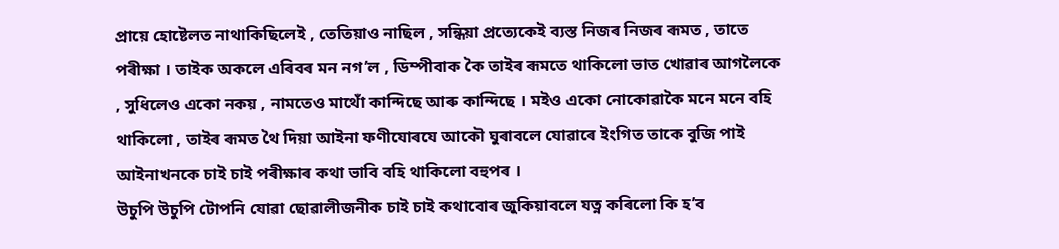প্ৰায়ে হোষ্টেলত নাথাকিছিলেই , তেতিয়াও নাছিল , সন্ধিয়া প্ৰত্যেকেই ব্যস্ত নিজৰ নিজৰ ৰূমত , তাতে পৰীক্ষা । তাইক অকলে এৰিবৰ মন নগ’ল , ডিম্পীবাক কৈ তাইৰ ৰূমতে থাকিলো ভাত খোৱাৰ আগলৈকে , সুধিলেও একো নকয় , নামতেও মাথোঁ কান্দিছে আৰু কান্দিছে । মইও একো নোকোৱাকৈ মনে মনে বহি থাকিলো , তাইৰ ৰূমত থৈ দিয়া আইনা ফণীযোৰযে আকৌ ঘুৰাবলে যোৱাৰে ইংগিত তাকে বুজি পাই আইনাখনকে চাই চাই পৰীক্ষাৰ কথা ভাবি বহি থাকিলো বহুপৰ ।
উচুপি উচুপি টোপনি যোৱা ছোৱালীজনীক চাই চাই কথাবোৰ জুকিয়াবলে যত্ন কৰিলো কি হ’ব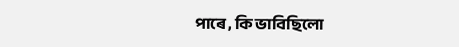পাৰে , কি ভাবিছিলো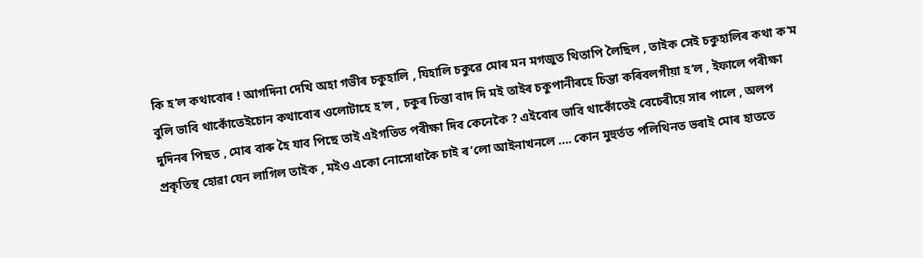কি হ’ল কথাবোৰ ! আগদিনা দেখি অহা গভীৰ চকুহালি , যিহালি চকুৱে মোৰ মন মগজুত থিতাপি লৈছিল , তাইক সেই চকুহালিৰ কথা ক’ম বুলি ভাবি থাকোঁতেইচোন কথাবোৰ ওলোটাহে হ’ল , চকুৰ চিন্তা বাদ দি মই তাইৰ চকুপানীৰহে চিন্তা কৰিবলগীয়া হ’ল , ইফালে পৰীক্ষা দুদিনৰ পিছত , মোৰ বাৰু হৈ যাব পিছে তাই এইগতিত পৰীক্ষা দিব কেনেকৈ ? এইবোৰ ভাবি থাকোঁতেই বেচেৰীয়ে সাৰ পালে , অলপ প্ৰকৃতিস্থ হোৱা যেন লাগিল তাইক , মইও একো নোসোধাকৈ চাই ৰ’লো আইনাখনলে …. কোন মুহুৰ্তত পলিথিনত ভৰাই মোৰ হাততে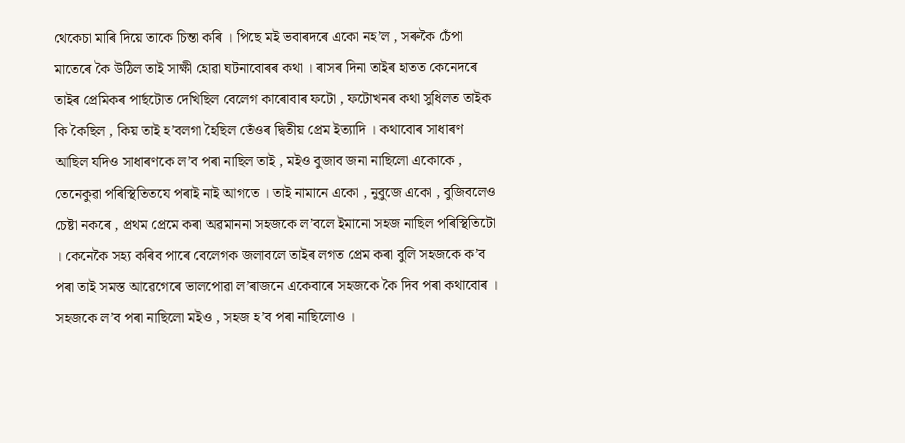থেকেচা মাৰি দিয়ে তাকে চিন্তা কৰি । পিছে মই ভবাৰদৰে একো নহ’ল , সৰুকৈ চেঁপা মাতেৰে কৈ উঠিল তাই সাক্ষী হোৱা ঘটনাবোৰৰ কথা । ৰাসৰ দিনা তাইৰ হাতত কেনেদৰে তাইৰ প্ৰেমিকৰ পাৰ্ছটোত দেখিছিল বেলেগ কাৰোবাৰ ফটো , ফটোখনৰ কথা সুধিলত তাইক কি কৈছিল , কিয় তাই হ’বলগা হৈছিল তেঁওৰ দ্বিতীয় প্ৰেম ইত্যাদি । কথাবোৰ সাধাৰণ আছিল যদিও সাধাৰণকে ল’ব পৰা নাছিল তাই , মইও বুজাব জনা নাছিলো একোকে , তেনেকুৱা পৰিস্থিতিতযে পৰাই নাই আগতে । তাই নামানে একো , নুবুজে একো , বুজিবলেও চেষ্টা নকৰে , প্ৰথম প্ৰেমে কৰা অৱমাননা সহজকে ল’বলে ইমানো সহজ নাছিল পৰিস্থিতিটো । কেনেকৈ সহ্য কৰিব পাৰে বেলেগক জলাবলে তাইৰ লগত প্ৰেম কৰা বুলি সহজকে ক’ব পৰা তাই সমস্ত আৱেগেৰে ভালপোৱা ল’ৰাজনে একেবাৰে সহজকে কৈ দিব পৰা কথাবোৰ । সহজকে ল’ব পৰা নাছিলো মইও , সহজ হ’ব পৰা নাছিলোও ।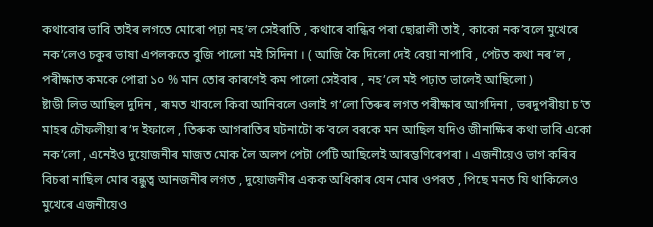কথাবোৰ ভাবি তাইৰ লগতে মোৰো পঢ়া নহ’ল সেইৰাতি , কথাৰে বান্ধিব পৰা ছোৱালী তাই , কাকো নক’বলে মুখেৰে নক’লেও চকুৰ ভাষা এপলকতে বুজি পালো মই সিদিনা । ( আজি কৈ দিলো দেই বেয়া নাপাবি , পেটত কথা নৰ’ল , পৰীক্ষাত কমকে পোৱা ১০ % মান তোৰ কাৰণেই কম পালো সেইবাৰ , নহ’লে মই পঢ়াত ভালেই আছিলো )
ষ্টাডী লিভ আছিল দুদিন , ৰূমত খাবলে কিবা আনিবলে ওলাই গ’লো তিৰুৰ লগত পৰীক্ষাৰ আগদিনা , ভৰদুপৰীয়া চ’ত মাহৰ চৌফলীয়া ৰ’দ ইফালে , তিৰুক আগৰাতিৰ ঘটনাটো ক’বলে বৰকে মন আছিল যদিও জীনাক্ষিৰ কথা ভাবি একো নক’লো , এনেইও দুয়োজনীৰ মাজত মোক লৈ অলপ পেটা পেটি আছিলেই আৰম্ভণিৰেপৰা । এজনীয়েও ভাগ কৰিব বিচৰা নাছিল মোৰ বন্ধুত্ব আনজনীৰ লগত , দুয়োজনীৰ একক অধিকাৰ যেন মোৰ ওপৰত , পিছে মনত যি থাকিলেও মুখেৰে এজনীয়েও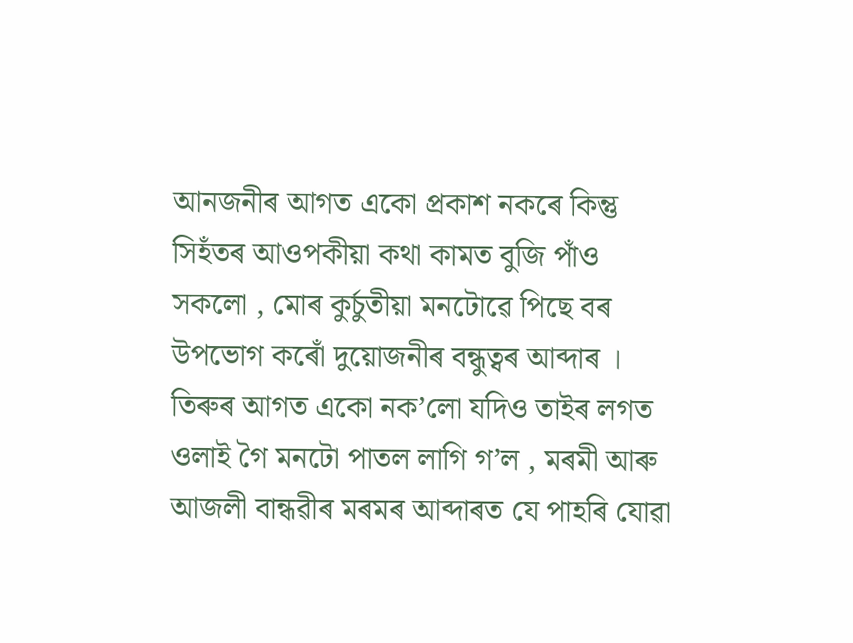আনজনীৰ আগত একো প্ৰকাশ নকৰে কিন্তু সিহঁতৰ আওপকীয়া কথা কামত বুজি পাঁও সকলো , মোৰ কুৰ্চুতীয়া মনটোৱে পিছে বৰ উপভোগ কৰোঁ দুয়োজনীৰ বন্ধুত্বৰ আব্দাৰ । তিৰুৰ আগত একো নক’লো যদিও তাইৰ লগত ওলাই গৈ মনটো পাতল লাগি গ’ল , মৰমী আৰু আজলী বান্ধৱীৰ মৰমৰ আব্দাৰত যে পাহৰি যোৱা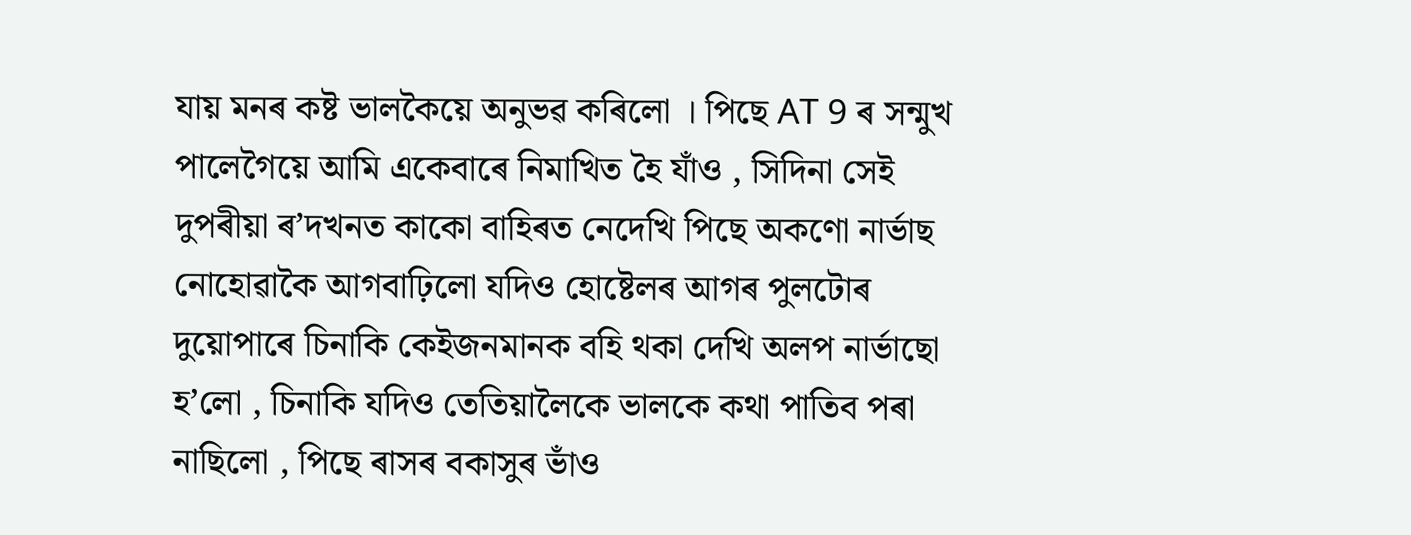যায় মনৰ কষ্ট ভালকৈয়ে অনুভৱ কৰিলো । পিছে AT 9 ৰ সন্মুখ পালেগৈয়ে আমি একেবাৰে নিমাখিত হৈ যাঁও , সিদিনা সেই দুপৰীয়া ৰ’দখনত কাকো বাহিৰত নেদেখি পিছে অকণো নাৰ্ভাছ নোহোৱাকৈ আগবাঢ়িলো যদিও হোষ্টেলৰ আগৰ পুলটোৰ দুয়োপাৰে চিনাকি কেইজনমানক বহি থকা দেখি অলপ নাৰ্ভাছো হ’লো , চিনাকি যদিও তেতিয়ালৈকে ভালকে কথা পাতিব পৰা নাছিলো , পিছে ৰাসৰ বকাসুৰ ভাঁও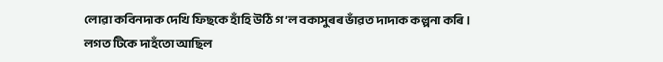লোৱা কবিনদাক দেখি ফিছকে হাঁহি উঠি গ’ল বকাসুৰৰ ভাঁৱত দাদাক কল্পনা কৰি । লগত টিকে দাহঁতো আছিল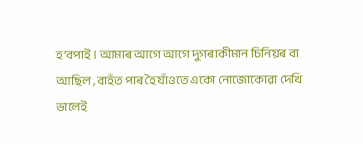হ’বপাই । আমাৰ আগে আগে দুগৰাকীমান চিনিয়ৰ বা আছিল , বাহঁত পাৰ হৈ যাঁওতে একো নোজোকোৱা দেখি ভালেই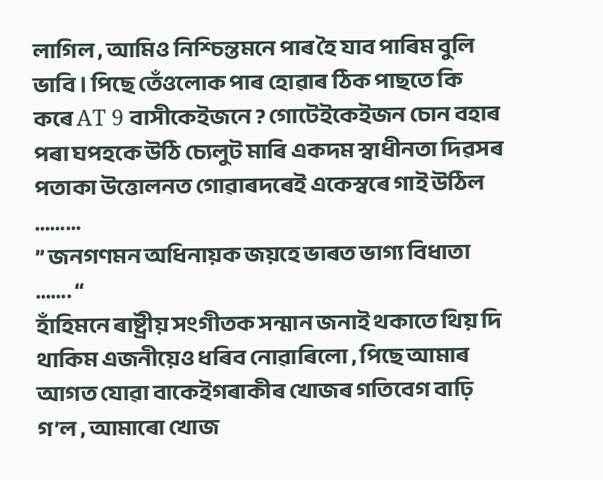লাগিল , আমিও নিশ্চিন্তমনে পাৰ হৈ যাব পাৰিম বুলি ভাবি । পিছে তেঁওলোক পাৰ হোৱাৰ ঠিক পাছতে কি কৰে AT 9 বাসীকেইজনে ? গোটেইকেইজন চোন বহাৰ পৰা ঘপহকে উঠি চ্যেলুট মাৰি একদম স্বাধীনতা দিৱসৰ পতাকা উত্তোলনত গোৱাৰদৰেই একেস্বৰে গাই উঠিল ………
” জনগণমন অধিনায়ক জয়হে ভাৰত ভাগ্য বিধাতা ……. “
হাঁহিমনে ৰাষ্ট্ৰীয় সংগীতক সন্মান জনাই থকাতে থিয় দি থাকিম এজনীয়েও ধৰিব নোৱাৰিলো , পিছে আমাৰ আগত যোৱা বাকেইগৰাকীৰ খোজৰ গতিবেগ বাঢ়ি গ’ল , আমাৰো খোজ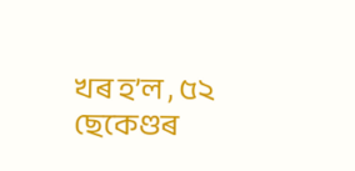খৰ হ’ল , ৫২ ছেকেণ্ডৰ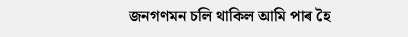জনগণমন চলি থাকিল আমি পাৰ হৈ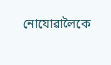নোযোৱালৈকে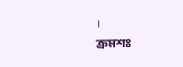।
ক্ৰমশঃ